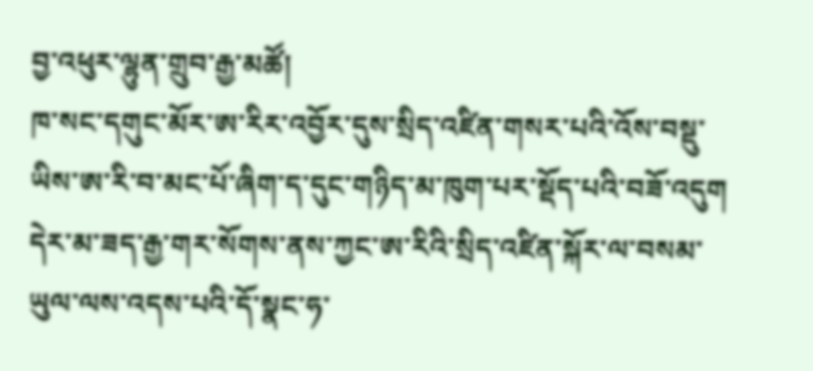བྱ་འཕུར་ལྷུན་གྲུབ་རྒྱ་མཚོ།
ཁ་སང་དགུང་མོར་ཨ་རིར་འབྱོར་དུས་སྲིད་འཛིན་གསར་པའི་འོས་བསྡུ་ཡིས་ཨ་རི་བ་མང་པོ་ཞིག་ད་དུང་གཉིད་མ་ཁུག་པར་སྡོད་པའི་བཟོ་འདུག དེར་མ་ཟད་རྒྱ་གར་སོགས་ནས་ཀྱང་ཨ་རིའི་སྲིད་འཛིན་སྐོར་ལ་བསམ་ཡུལ་ལས་འདས་པའི་དོ་སྣང་ཧ་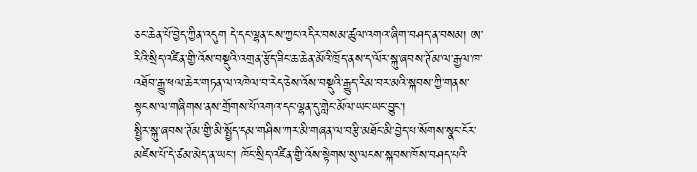ཅང་ཆེན་པོ་བྱེད་ཀྱིན་འདུག དེ་དང་ལྷན་ངས་ཀྱང་འདིར་བསམ་ཚུལ་འགའ་ཞིག་བཤད་ན་བསམ། ཨ་རིའི་སྲིད་འཛིན་གྱི་འོས་བསྡུའི་འགྲན་རྩོད་ཟིང་ཆ་ཆེན་མོའི་ཁྲོད་ནས་ད་ལོར་སྐུ་ཞབས་ཊོམ་ལ་རྒྱལ་ཁ་འཐོབ་རྒྱུ་ཕལ་ཆེར་གཏན་ལ་འཁེལ་བ་རེད་ཅེས་འོས་བསྡུའི་རྒྱུད་རིམ་བར་མའི་སྐབས་ཀྱི་གནས་སྟངས་ལ་གཞིགས་ནས་གྲོགས་པོ་འགའ་དང་ལྷན་དུ་གླེང་མོལ་ཡང་ཡང་བྱུང་།
སྤྱིར་སྐུ་ཞབས་ཊོམ་གྱི་མི་སྤྱོད་དམ་གཤིས་ཀར་མི་གཞན་ལ་བརྩི་མཐོང་མི་བྱེད་པ་སོགས་སྣང་ངོར་མཛེས་པོ་དེ་ཙམ་མེད་ན་ཡང་། ཁོང་སྲིད་འཛིན་གྱི་འོས་སྟེགས་སུ་ལངས་སྐབས་ཁོས་བཤད་པའི་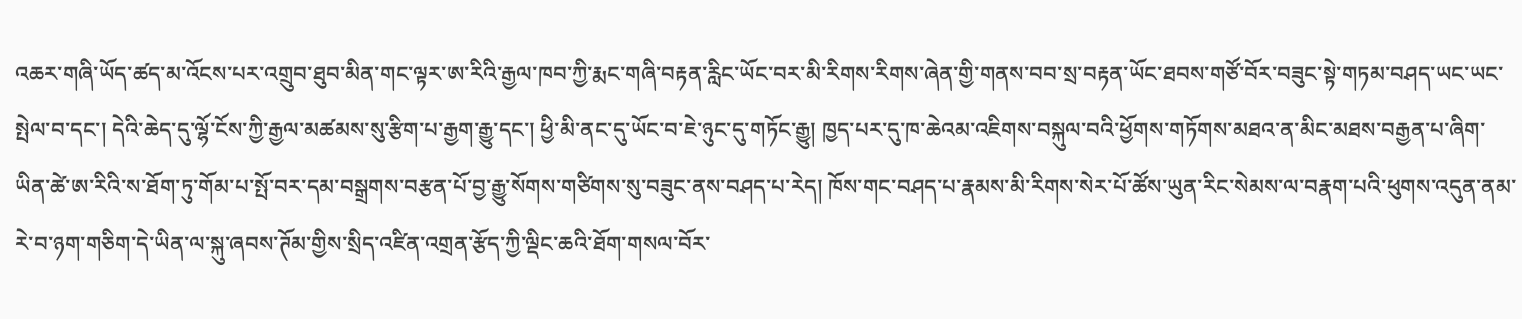འཆར་གཞི་ཡོད་ཚད་མ་འོངས་པར་འགྲུབ་ཐུབ་མིན་གང་ལྟར་ཨ་རིའི་རྒྱལ་ཁབ་ཀྱི་རྨང་གཞི་བརྟན་རླིང་ཡོང་བར་མི་རིགས་རིགས་ཞེན་གྱི་གནས་བབ་སྲ་བརྟན་ཡོང་ཐབས་གཙོ་བོར་བཟུང་སྟེ་གཏམ་བཤད་ཡང་ཡང་སྤེལ་བ་དང་། དེའི་ཆེད་དུ་ལྷོ་ངོས་ཀྱི་རྒྱལ་མཚམས་སུ་རྩིག་པ་རྒྱག་རྒྱུ་དང་། ཕྱི་མི་ནང་དུ་ཡོང་བ་ཇེ་ཉུང་དུ་གཏོང་རྒྱུ། ཁྱད་པར་དུ་ཁ་ཆེའམ་འཇིགས་བསྐུལ་བའི་ཕྱོགས་གཏོགས་མཐའ་ན་མིང་མཐས་བརྒྱན་པ་ཞིག་ཡིན་ཚེ་ཨ་རིའི་ས་ཐོག་ཏུ་གོམ་པ་སྤོ་བར་དམ་བསྒྲགས་བརྩན་པོ་བྱ་རྒྱུ་སོགས་གཙིགས་སུ་བཟུང་ནས་བཤད་པ་རེད། ཁོས་གང་བཤད་པ་རྣམས་མི་རིགས་སེར་པོ་ཚོས་ཡུན་རིང་སེམས་ལ་བརྣག་པའི་ཕུགས་འདུན་ནམ་རེ་བ་ཉག་གཅིག་དེ་ཡིན་ལ་སྐུ་ཞབས་ཊོམ་གྱིས་སྲིད་འཛིན་འགྲན་རྩོད་ཀྱི་ལྡིང་ཆའི་ཐོག་གསལ་བོར་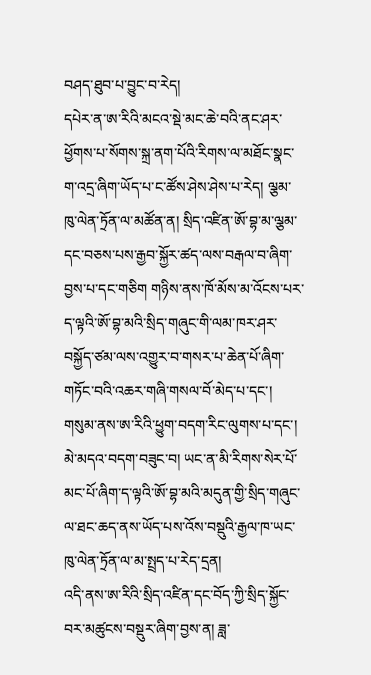བཤད་ཐུབ་པ་བྱུང་བ་རེད།
དཔེར་ན་ཨ་རིའི་མངའ་སྡེ་མང་ཆེ་བའི་ནང་ཤར་ཕྱོགས་པ་སོགས་སྐྲ་ནག་པོའི་རིགས་ལ་མཐོང་སྣང་ག་འདྲ་ཞིག་ཡོད་པ་ང་ཚོས་ཤེས་ཤེས་པ་རེད། ལྕམ་ཁུ་ལེན་ཏྲོན་ལ་མཚོན་ན། སྲིད་འཛིན་ཨོ་བྷ་མ་ལྕམ་དང་བཅས་པས་རྒྱབ་སྐྱོར་ཚད་ལས་བརྒལ་བ་ཞིག་བྱས་པ་དང་གཅིག གཉིས་ནས་ཁོ་མོས་མ་འོངས་པར་ད་ལྟའི་ཨོ་བྷ་མའི་སྲིད་གཞུང་གི་ལམ་ཁར་ཤར་བསྐྱོད་ཙམ་ལས་འགྱུར་བ་གསར་པ་ཆེན་པོ་ཞིག་གཏོང་བའི་འཆར་གཞི་གསལ་བོ་མེད་པ་དང་། གསུམ་ནས་ཨ་རིའི་ཕྱུག་བདག་རིང་ལུགས་པ་དང་། མེ་མདའ་བདག་བཟུང་བ། ཡང་ན་མི་རིགས་སེར་པོ་མང་པོ་ཞིག་ད་ལྟའི་ཨོ་བྷ་མའི་མདུན་གྱི་སྲིད་གཞུང་ལ་ཐང་ཆད་ནས་ཡོད་པས་འོས་བསྡུའི་རྒྱལ་ཁ་ཡང་ཁུ་ལེན་ཏྲོན་ལ་མ་སྤྲད་པ་རེད་དྲན།
འདི་ནས་ཨ་རིའི་སྲིད་འཛིན་དང་བོད་ཀྱི་སྲིད་སྐྱོང་བར་མཚུངས་བསྡུར་ཞིག་བྱས་ན། ཟླ་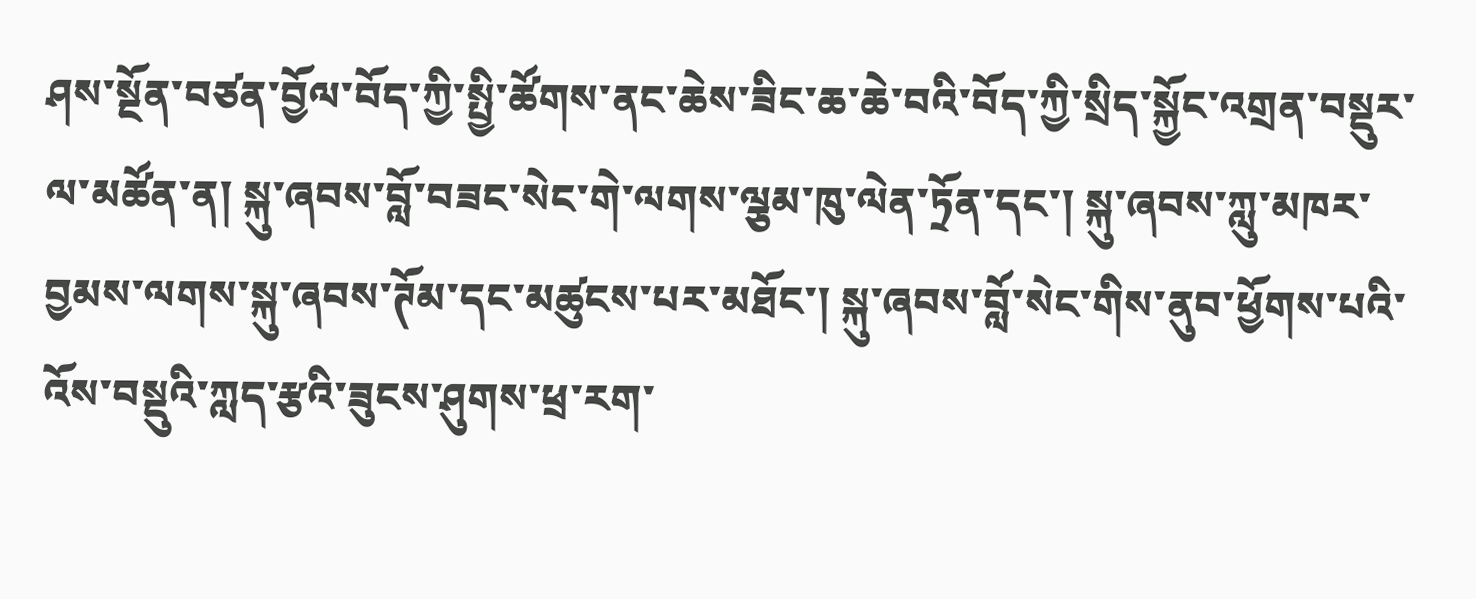ཤས་སྔོན་བཙན་བྱོལ་བོད་ཀྱི་སྤྱི་ཚོགས་ནང་ཆེས་ཟིང་ཆ་ཆེ་བའི་བོད་ཀྱི་སྲིད་སྐྱོང་འགྲན་བསྡུར་ལ་མཚོན་ན། སྐུ་ཞབས་བློ་བཟང་སེང་གེ་ལགས་ལྕམ་ཁུ་ལེན་ཏྲོན་དང་། སྐུ་ཞབས་ཀླུ་མཁར་བྱམས་ལགས་སྐུ་ཞབས་ཊོམ་དང་མཚུངས་པར་མཐོང་། སྐུ་ཞབས་བློ་སེང་གིས་ནུབ་ཕྱོགས་པའི་འོས་བསྡུའི་ཀླད་རྩའི་ཟུངས་ཤུགས་ཕྲ་རག་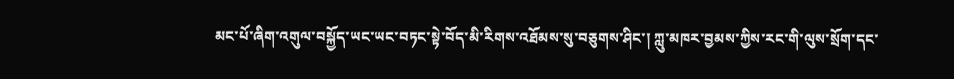མང་པོ་ཞིག་འགུལ་བསྐྱོད་ཡང་ཡང་བཏང་སྟེ་བོད་མི་རིགས་འཐོམས་སུ་བཅུགས་ཤིང་། ཀླུ་མཁར་བྱམས་ཀྱིས་རང་གི་ལུས་སྲོག་དང་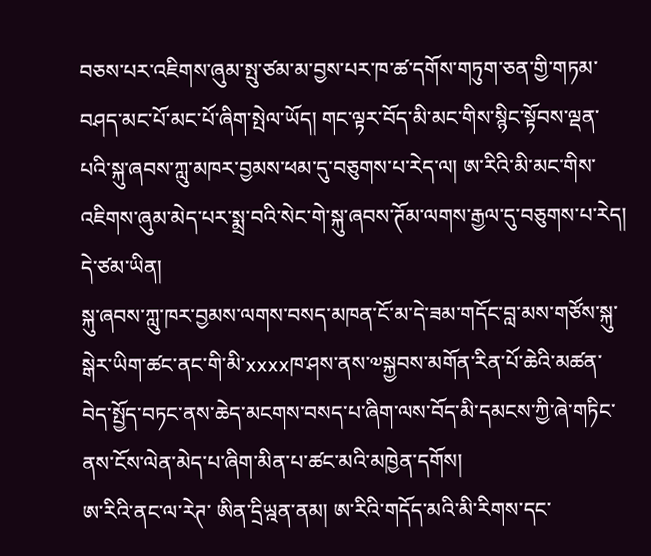བཅས་པར་འཇིགས་ཞུམ་སྤུ་ཙམ་མ་བྱས་པར་ཁ་ཚ་དགོས་གཏུག་ཅན་གྱི་གཏམ་བཤད་མང་པོ་མང་པོ་ཞིག་སྤེལ་ཡོད། གང་ལྟར་བོད་མི་མང་གིས་སྙིང་སྟོབས་ལྡན་པའི་སྐུ་ཞབས་ཀླུ་མཁར་བྱམས་ཕམ་དུ་བཅུགས་པ་རེད་ལ། ཨ་རིའི་མི་མང་གིས་འཇིགས་ཞུམ་མེད་པར་སྨྲ་བའི་སེང་གེ་སྐུ་ཞབས་ཊོམ་ལགས་རྒྱལ་དུ་བཅུགས་པ་རེད། དེ་ཙམ་ཡིན།
སྐུ་ཞབས་ཀླུ་ཁར་བྱམས་ལགས་བསད་མཁན་ངོ་མ་དེ་ཟམ་གདོང་བླ་མས་གཙོས་སྐུ་སྒེར་ཡིག་ཚང་ནང་གི་མི་xxxxཁ་ཤས་ནས་༧སྐྱབས་མགོན་རིན་པོ་ཆེའི་མཚན་བེད་སྤྱོད་བཏང་ནས་ཆེད་མངགས་བསད་པ་ཞིག་ལས་བོད་མི་དམངས་ཀྱི་ཞེ་གཏིང་ནས་ངོས་ལེན་མེད་པ་ཞིག་མིན་པ་ཚང་མའི་མཁྱེན་དགོས།
ཨ་རིའི་ནང་ལ་རེཊ་ ཨིན་དྲིཡྰན་ནམ། ཨ་རིའི་གདོད་མའི་མི་རིགས་དང་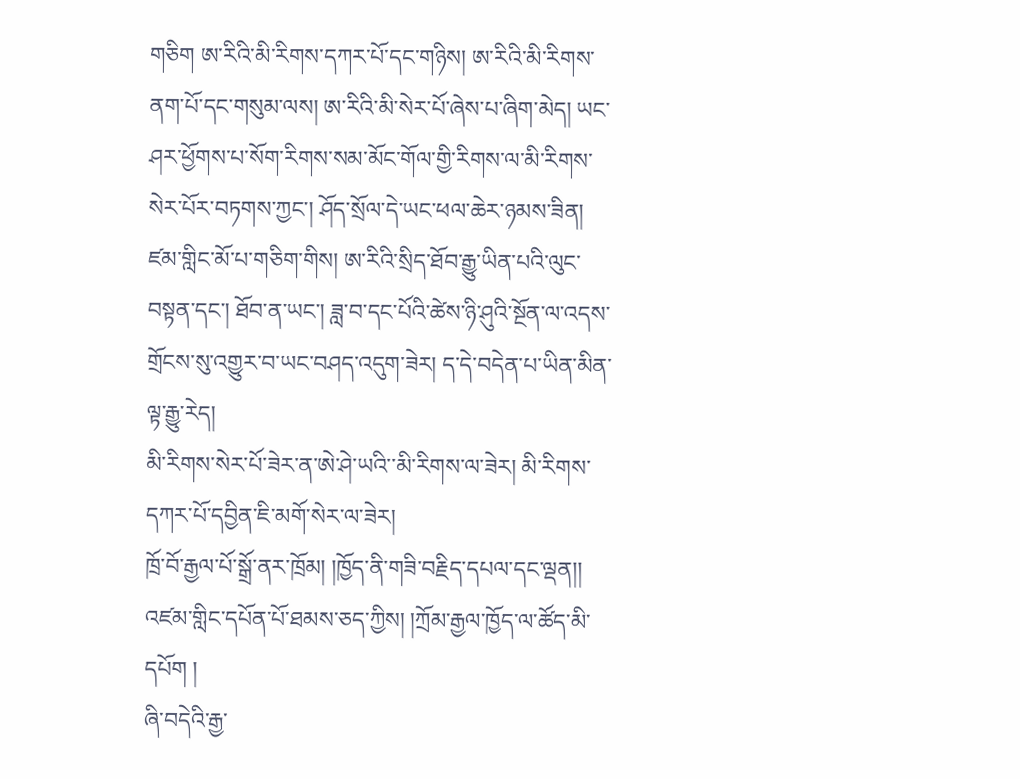གཅིག ཨ་རིའི་མི་རིགས་དཀར་པོ་དང་གཉིས། ཨ་རིའི་མི་རིགས་ནག་པོ་དང་གསུམ་ལས། ཨ་རིའི་མི་སེར་པོ་ཞེས་པ་ཞིག་མེད། ཡང་ཤར་ཕྱོགས་པ་སོག་རིགས་སམ་མོང་གོལ་གྱི་རིགས་ལ་མི་རིགས་སེར་པོར་བཏགས་ཀྱང་། ཤོད་སྲོལ་དེ་ཡང་ཕལ་ཆེར་ཉམས་ཟིན།
ཛམ་གླིང་མོ་པ་གཅིག་གིས། ཨ་རིའི་སྲིད་ཐོབ་རྒྱུ་ཡིན་པའི་ལུང་བསྟན་དང་། ཐོབ་ན་ཡང་། ཟླ་བ་དང་པོའི་ཚེས་ཉི་ཤུའི་སྔོན་ལ་འདས་གྲོངས་སུ་འགྱུར་བ་ཡང་བཤད་འདུག་ཟེར། ད་དེ་བདེན་པ་ཡིན་མིན་ལྟ་རྒྱུ་རེད།
མི་རིགས་སེར་པོ་ཟེར་ན་ཨེ་ཤེ་ཡའི་་མི་རིགས་ལ་ཟེར། མི་རིགས་དཀར་པོ་དབྱིན་ཇི་མགོ་སེར་ལ་ཟེར།
ཁྲོ་བོ་རྒྱལ་པོ་སྒྲོ་ནར་ཁྲོམ། །ཁྱོད་ནི་གཟི་བརྗིད་དཔལ་དང་ལྡན།།
འཛམ་གླིང་དཔོན་པོ་ཐམས་ཅད་ཀྱིས། །ཀྲོམ་རྒྱལ་ཁྱོད་ལ་ཚོད་མི་དཔོག །
ཞི་བདེའི་རྒྱ་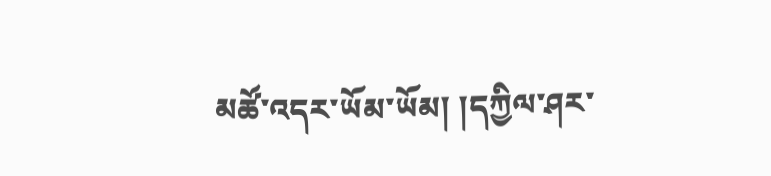མཚོ་འདར་ཡོམ་ཡོམ། །དཀྱིལ་ཤར་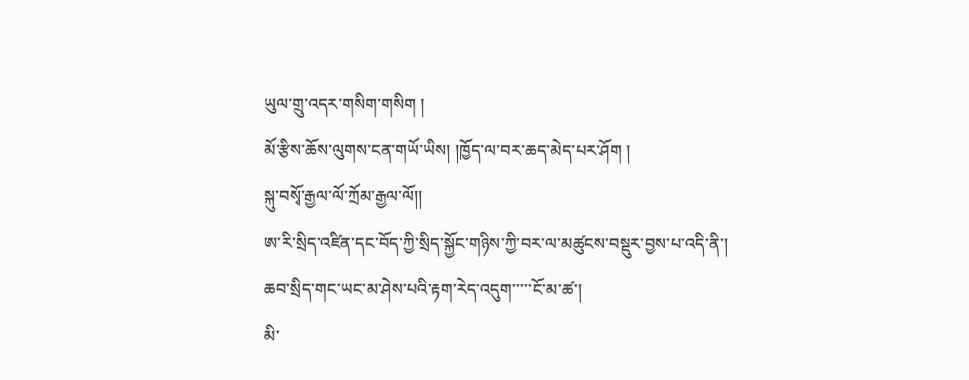ཡུལ་གྲུ་འདར་གསིག་གསིག །
མོ་རྩིས་ཆོས་ལུགས་ངན་གཡོ་ཡིས། །ཁྱོད་ལ་བར་ཆད་མེད་པར་ཤོག །
སྐུ་བསྭོ་རྒྱལ་ལོ་ཀྲོམ་རྒྱལ་ལོ།།
ཨ་རི་སྲིད་འཛིན་དང་བོད་ཀྱི་སྲིད་སྐྱོང་གཉིས་ཀྱི་བར་ལ་མཚུངས་བསྡུར་བྱས་པ་འདི་ནི་། ཆབ་སྲིད་གང་ཡང་མ་ཤེས་པའི་རྟག་རེད་འདུག་་་་་ངོ་མ་ཚ་།
མི་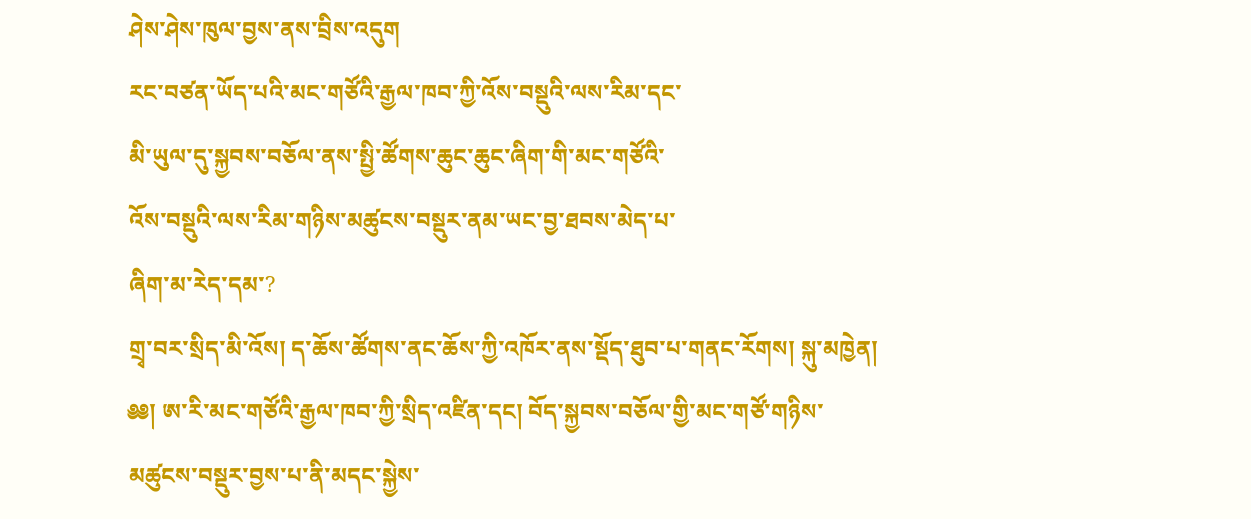ཤེས་ཤེས་ཁུལ་བྱས་ནས་བྲིས་འདུག
རང་བཙན་ཡོད་པའི་མང་གཙོའི་རྒྱལ་ཁབ་ཀྱི་འོས་བསྡུའི་ལས་རིམ་དང་
མི་ཡུལ་དུ་སྐྱབས་བཅོལ་ནས་སྤྱི་ཚོགས་ཆུང་ཆུང་ཞིག་གི་མང་གཙོའི་
འོས་བསྡུའི་ལས་རིམ་གཉིས་མཚུངས་བསྡུར་ནམ་ཡང་བྱ་ཐབས་མེད་པ་
ཞིག་མ་རེད་དམ་?
གྲྭ་བར་སྲིད་མི་འོས། ད་ཆོས་ཚོགས་ནང་ཆོས་ཀྱི་འཁོར་ནས་སྡོད་ཐུབ་པ་གནང་རོགས། སྐུ་མཁྱེན།
༅༅། ཨ་རི་མང་གཙོའི་རྒྱལ་ཁབ་ཀྱི་སྲིད་འཛིན་དང། བོད་སྐྱབས་བཅོལ་གྱི་མང་གཙོ་གཉིས་
མཚུངས་བསྡུར་བྱས་པ་ནི་མདང་སྐྱེས་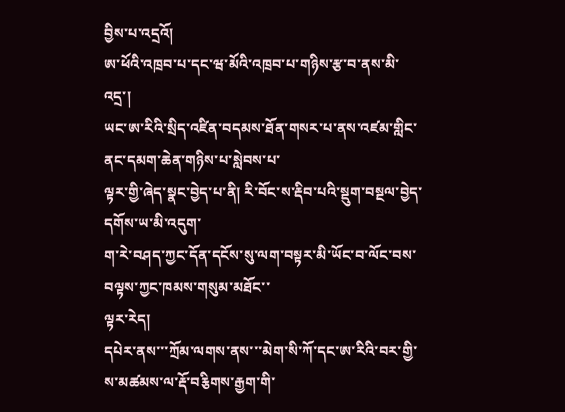བྱིས་པ་འདྲའོ།
ཨ་ཕོའི་འཁྲབ་པ་དང་ཝ་མོའི་འཁྲབ་པ་གཉིས་རྩ་བ་ནས་མི་འདྲ་།
ཡང་ཨ་རིའི་སྲིད་འཛིན་བདམས་ཐོན་གསར་པ་ནས་འཛམ་གླིང་ནང་དམག་ཆེན་གཉིས་པ་སླེབས་པ་
ལྟར་གྱི་ཞེད་སྣང་བྱེད་པ་ནི། རི་བོང་ས་རྡིབ་པའི་སྡུག་བསྔལ་བྱེད་དགོས་ཡ་མི་འདུག་
ག་རེ་བཤད་ཀྱང་དོན་དངོས་སུ་ལག་བསྟར་མི་ཡོང་བ་ལོང་བས་བལྟས་ཀྱང་ཁམས་གསུམ་མཐོང་་
ལྟར་རེད།
དཔེར་ནས་་་ཀྲོམ་ལགས་ནས་་་མེག་སི་ཀོ་དང་ཨ་རིའི་བར་གྱི་ས་མཚམས་ལ་རྡོ་བརྕིགས་རྒྱག་གི་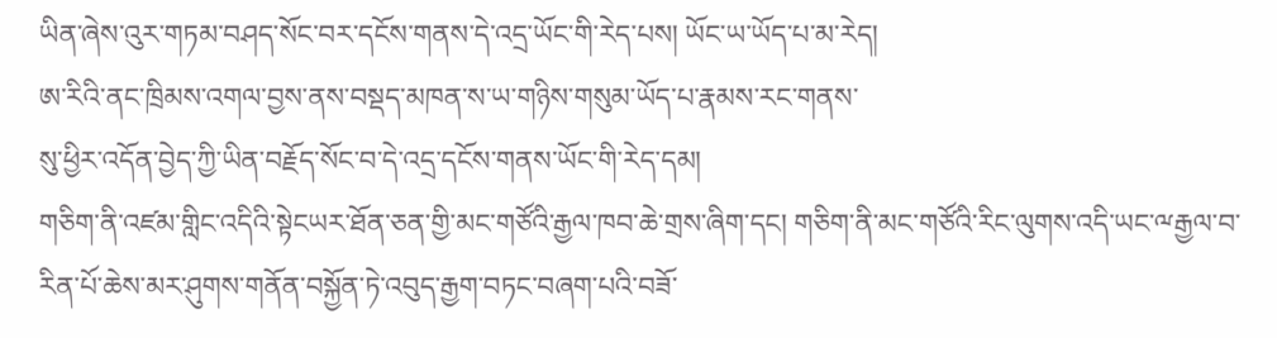ཡིན་ཞེས་འུར་གཏམ་བཤད་སོང་བར་དངོས་གནས་དེ་འདྲ་ཡོང་གི་རེད་པས། ཡོང་ཡ་ཡོད་པ་མ་རེད།
ཨ་རིའི་ནང་ཁྲིམས་འགལ་བྱས་ནས་བསྡད་མཁན་ས་ཡ་གཉིས་གསུམ་ཡོད་པ་རྣམས་རང་གནས་
སུ་ཕྱིར་འདོན་བྱེད་ཀྱི་ཡིན་བརྗོད་སོང་བ་དེ་འདྲ་དངོས་གནས་ཡོང་གི་རེད་དམ།
གཅིག་ནི་འཛམ་གླིང་འདིའི་སྟེངཡར་ཐོན་ཅན་གྱི་མང་གཙོའི་རྒྱལ་ཁབ་ཆེ་གྲས་ཞིག་དང། གཅིག་ནི་མང་གཙོའི་རིང་ལུགས་འདི་ཡང་ྋརྒྱལ་བ་རིན་པོ་ཆེས་མར་ཤུགས་གནོན་བསྐྱོན་ཏེ་འབུད་རྒྱག་བཏང་བཞག་པའི་བཟོ་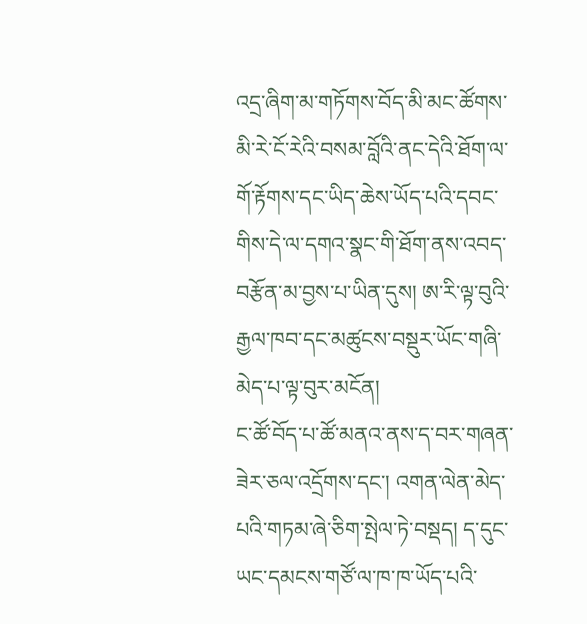འདྲ་ཞིག་མ་གཏོགས་བོད་མི་མང་ཚོགས་མི་རེ་ངོ་རེའི་བསམ་བློའི་ནང་དེའི་ཐོག་ལ་གོ་རྟོགས་དང་ཡིད་ཆེས་ཡོད་པའི་དབང་གིས་དེ་ལ་དགའ་སྣང་གི་ཐོག་ནས་འབད་བརྩོན་མ་བྱས་པ་ཡིན་དུས། ཨ་རི་ལྟ་བུའི་རྒྱལ་ཁབ་དང་མཚུངས་བསྡུར་ཡོང་གཞི་མེད་པ་ལྟ་བུར་མངོན།
ང་ཚོ་བོད་པ་ཚོ་མནའ་ནས་ད་བར་གཞན་ཟེར་ཅལ་འདྲོགས་དང་། འགན་ལེན་མེད་པའི་གཏམ་ཞེ་ཅིག་སྤེལ་ཏེ་བསྡད། ད་དུང་ཡང་དམངས་གཙོ་ལ་ཁ་ཁ་ཡོད་པའི་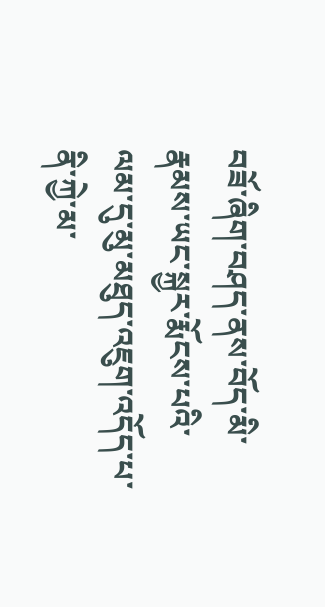བཟོ་ཞིག་བཤད་ནས་བོད་མི་རྣམས་ཡང་སྐྱར་རྨོངས་པའི་ལམ་དུ་མུ་མཐུད་འཇུག་འདོད་པ་ནི་ཀྱེ་མ་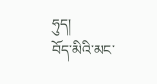ཧུད།
བོད་མིའི་མང་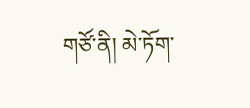གཙོ་ནི། མེ་ཏོག་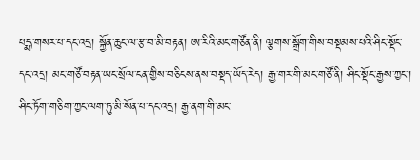པདྨ་གསར་པ་དང་འདྲ། སྐྱོན་ཆུང་ལ་རྩ་བ་མི་བརྟན། ཨ་རིའི་མང་གཙོན་ནི། ལྕགས་སྒྲོག་གིས་བསྡམས་པའི་ཤིང་སྡོང་དང་འདྲ། མང་གཙོ་བརྟན་ཡང་སྲོལ་ངན་གྱིས་བཅིངས་ནས་བསྡད་ཡོད་རེད། རྒྱ་གར་གི་མང་གཙོ་ནི། ཤིང་སྡོང་རྒྱས་ཀྱང་། ཤིང་ཏོག་གཅིག་ཀྱང་ལག་ཏུ་མི་སོན་པ་དང་འདྲ། རྒྱ་ནག་གི་མང་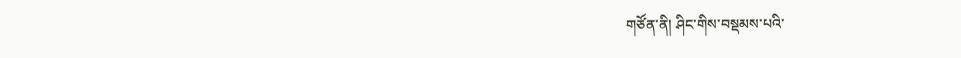གཙོན་ནི། ཤིང་གིས་བསྡམས་པའི་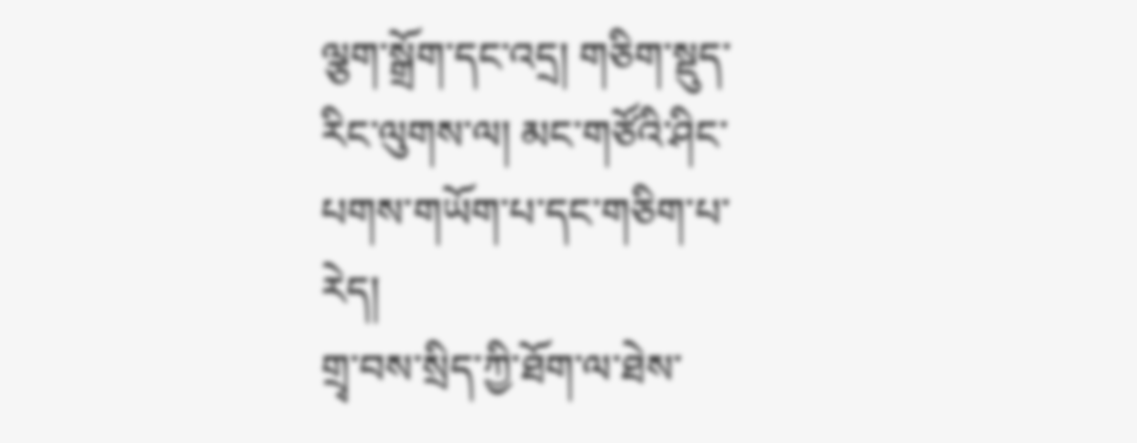ལྕག་སྒྲོག་དང་འདྲ། གཅིག་སྡུད་རིང་ལུགས་ལ། མང་གཙོའི་ཤིང་པགས་གཡོག་པ་དང་གཅིག་པ་རེད།
གྲྭ་བས་སྲིད་ཀྱི་ཐོག་ལ་ཐེས་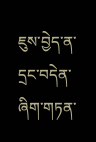ཇུས་བྱེད་ན་དྲང་བདེན་ཞིག་གཏན་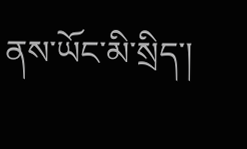ནས་ཡོང་མི་སྲིད་།